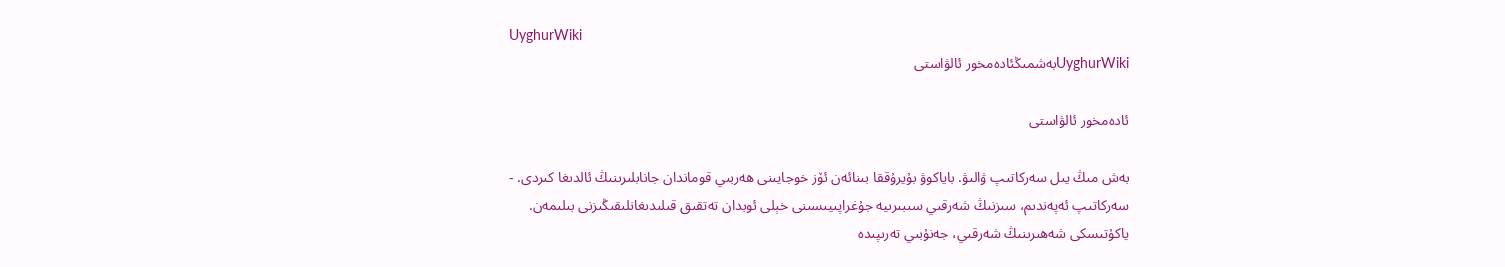UyghurWiki
UyghurWikiبەشمىڭئادەمخور ئالۋاستى

ئادەمخور ئالۋاستى

بەش مىڭ يىل سەركاتىپ ۋالىۋ. باياكوۋ بۇيرۇققا بىنائەن ئۆز خوجايىنى ھەربىي قوماندان جانابلىرىنىڭ ئالدىغا كىردى. - سەركاتىپ ئەپەندىم، سىزنىڭ شەرقىي سىبىرىيە جۇغراپىيىسىنى خېلى ئوبدان تەتقىق قىلىدىغانلىقىڭىزنى بىلىمەن. ياكۇتىسكى شەھىرىنىڭ شەرقىي، جەنۇبىي تەرىپىدە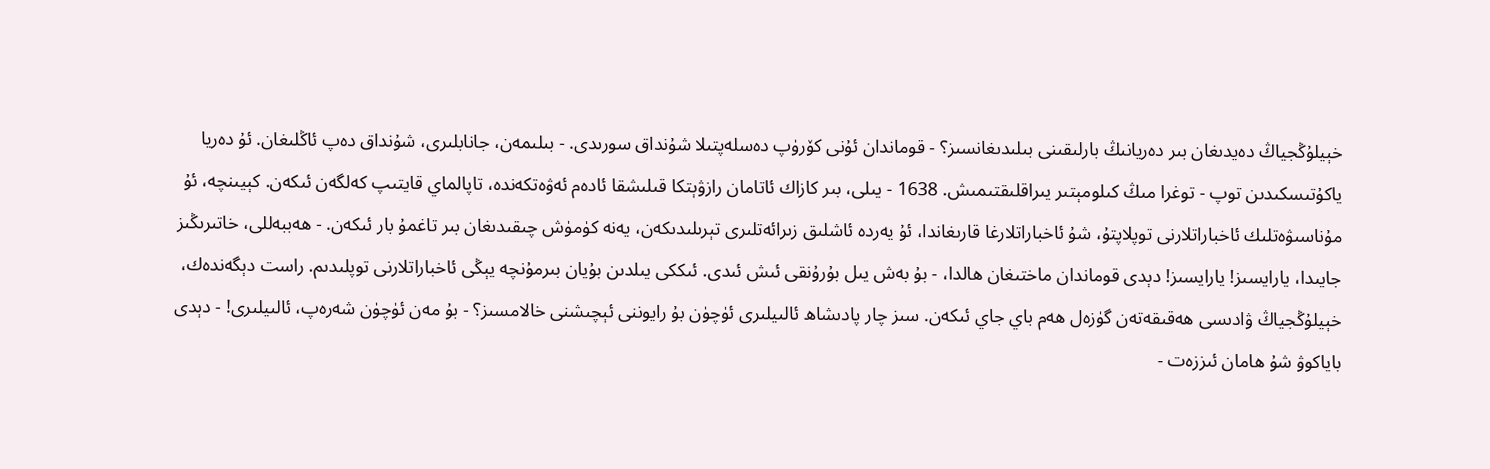خېيلۇڭجياڭ دەيدىغان بىر دەريانىڭ بارلىقىنى بىلىدىغانسىز؟ - قوماندان ئۇنى كۆرۈپ دەسلەپتىلا شۇنداق سورىدى. - بىلىمەن، جانابلىرى، شۇنداق دەپ ئاڭلىغان. ئۇ دەريا ياكۇتىسكىدىن توپ - توغرا مىڭ كىلومېتىر يىراقلىقتىمىش. 1638 - يىلى، بىر كازاك ئاتامان رازۋېتكا قىلىشقا ئادەم ئەۋەتكەندە، تاپالماي قايتىپ كەلگەن ئىكەن. كېيىنچە، ئۇ مۇناسىۋەتلىك ئاخباراتلارنى توپلاپتۇ، شۇ ئاخباراتلارغا قارىغاندا، ئۇ يەردە ئاشلىق زىرائەتلىرى تېرىلىدىكەن، يەنە كۈمۈش چىقىدىغان بىر تاغمۇ بار ئىكەن. - ھەببەللى، خاتىرىڭىز جايىدا، يارايسىز! يارايسىز! دېدى قوماندان ماختىغان ھالدا، - بۇ بەش يىل بۇرۇنقى ئىش ئىدى. ئىككى يىلدىن بۇيان بىرمۇنچە يېڭى ئاخباراتلارنى توپلىدىم. راست دېگەندەك، خېيلۇڭجياڭ ۋادىسى ھەقىقەتەن گۈزەل ھەم باي جاي ئىكەن. سىز چار پادىشاھ ئالىيلىرى ئۈچۈن بۇ رايوننى ئېچىشنى خالامسىز؟ - بۇ مەن ئۈچۈن شەرەپ، ئالىيلىرى! - دېدى باياكوۋ شۇ ھامان ئىززەت -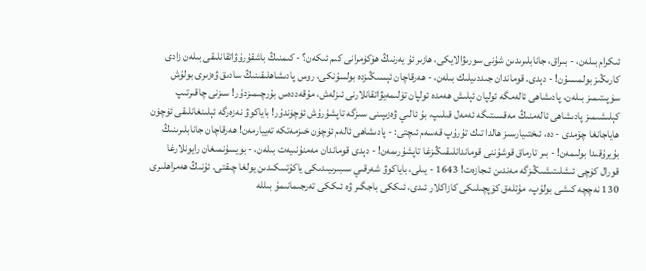ئىكرام بىلەن، - بىراق، جانابلىرىدىن شۇنى سورىۋالايكى، ھازىر ئۇ يەرنىڭ ھۆكۈمرانى كىم ئىكەن؟ - كىمنىڭ باشقۇرۇۋاتقانلىقى بىلەن زادى كارىڭىز بولمىسۇن! - دېدى. قوماندان جىددىيلىك بىلەن، - ھەرقاچان ئېسىڭىزدە بولسۇنكى، روس پادىشاھلىقىنىڭ سادىق ۋەزىرى بولۇش سۈپىتىمىز بىلەن، پادىشاھى ئالەمگە ئولپان ئېلىش ھەمدە ئولپان تۆلىمەيۋاتقانلارنى ئىزلەش، مۇقەددەس بۇرچىمىزدۇر! سىزنى چاقىرتىپ كېلىشىمىز پادىشاھى ئالەمنىڭ مەقسىتىگە ئەمەل قىلىپ، بۇ ئالىي ۋەزىپىنى سىزگە تاپشۇرۇش ئۈچۈندۇر! باياكوۋ نەزەرگە ئېلىنغانلىقى ئۈچۈن ھاياجانغا چۆمدى - دە، ئىختىيارسىز ھالدا تىك تۇرۇپ قەسەم ئىچتى: - پادىشاھى ئالەم ئۈچۈن خىزمەتكە تەييارمەن! ھەرقاچان جانابلىرىنىڭ بۇيرۇقىدا بولىمەن! - بىر تارماق قوشۇننى قوماندانلىقىڭىزغا تاپشۇرىمەن! - دېدى قوماندان مەمنۇنىيەت بىلەن، - بويسۇنمىغان رايونلارغا قورال كۈچى ئىشلىتىشىڭىزگە مەندىن ئىجازەت! 1643 - يىلى، باياكوۋ شەرقىي سىبىرىيىدىكى ياكۇتىىكىدىن يولغا چىقتى. ئۇنىڭ ھەمراھلىرى 130 نەچچە كىشى بولۇپ، مۇتلەق كۆپچىلىكى كازاكلار ئىدى، ئىككى باجگىر ۋە ئىككى تەرجىمانىمۇ بىللە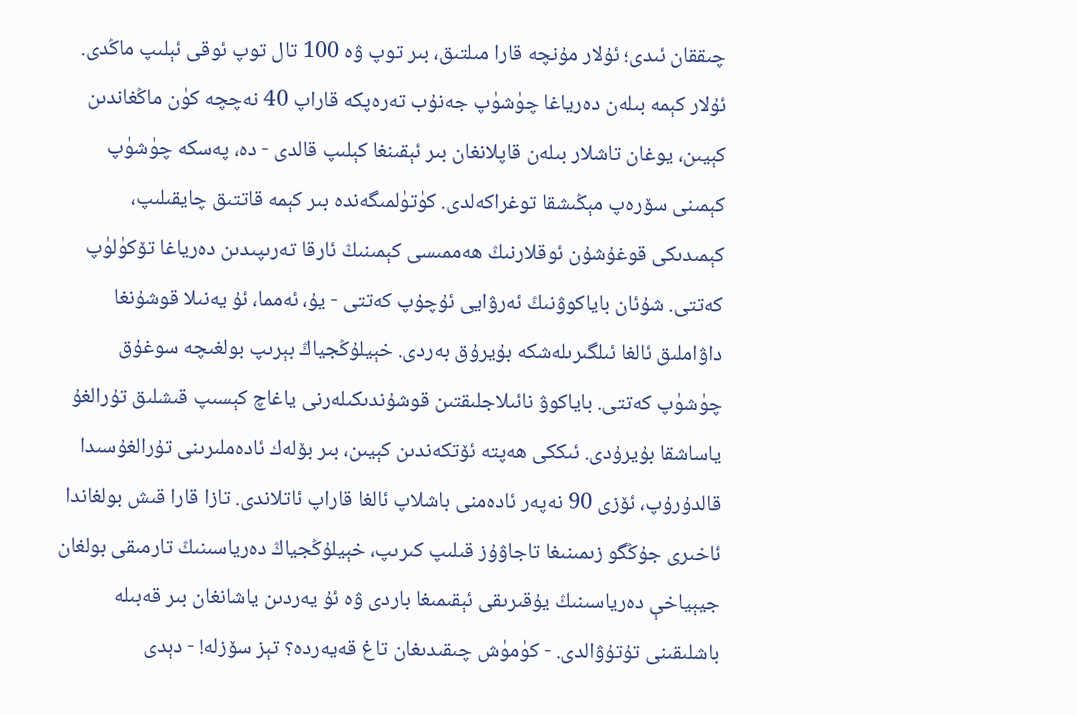چىققان ئىدى؛ ئۇلار مۇنچە قارا مىلتىق، بىر توپ ۋە 100 تال توپ ئوقى ئېلىپ ماڭدى. ئۇلار كېمە بىلەن دەرياغا چۈشۈپ جەنۇب تەرەپكە قاراپ 40 نەچچە كۈن ماڭغاندىن كېيىن، يوغان تاشلار بىلەن قاپلانغان بىر ئېقىنغا كېلىپ قالدى - دە، پەسكە چۈشۈپ كېمىنى سۆرەپ مېڭىشقا توغراكەلدى. كۈتۈلمىگەندە بىر كېمە قاتتىق چايقىلىپ، كېمىدىكى قوغۇشۇن ئوقلارنىڭ ھەممىسى كېمىنىڭ ئارقا تەرىپىدىن دەرياغا تۆكۈلۈپ كەتتى. شۇئان باياكوۋنىڭ ئەرۋايى ئۇچۇپ كەتتى - يۇ، ئەمما، ئۇ يەنىلا قوشۇنغا داۋاملىق ئالغا ئىلگىرىلەشكە بۇيرۇق بەردى. خېيلۇڭجياڭ بېرىپ بولغىچە سوغۇق چۈشۈپ كەتتى. باياكوۋ نائىلاجلىقتىن قوشۇندىكىلەرنى ياغاچ كېسىپ قىشلىق تۇرالغۇ ياساشقا بۇيرۇدى. ئىككى ھەپتە ئۆتكەندىن كېيىن، بىر بۆلەك ئادەملىرىنى تۇرالغۇسىدا قالدۇرۇپ، ئۆزى 90 نەپەر ئادەمنى باشلاپ ئالغا قاراپ ئاتلاندى. تازا قارا قىش بولغاندا ئاخىرى جۇڭگو زىمىنىغا تاجاۋۇز قىلىپ كىرىپ، خېيلۇڭجياڭ دەرياسىنىڭ تارمىقى بولغان جيېياخې دەرياسىنىڭ يۇقىرىقى ئېقىمىغا باردى ۋە ئۇ يەردىن ياشانغان بىر قەبىلە باشلىقىنى تۇتۇۋالدى. - كۈمۈش چىقىدىغان تاغ قەيەردە؟ تېز سۆزلە! - دېدى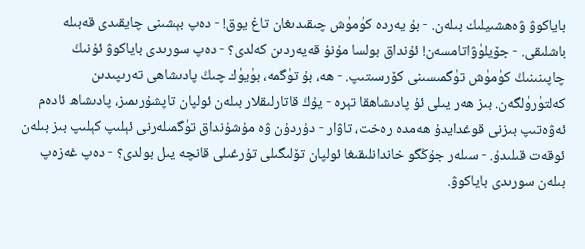باياكوۋ ۋەھشىيلىك بىلەن. - بۇ يەردە كۈمۈش چىقىدىغان تاغ يوق! - دەپ بېشىنى چايقىدى قەبىلە باشلىقى. - جۆيلۈۋاتامسەن! ئۇنداق بولسا مۇنۇ قەيەردىن كەلدى؟ - دەپ سورىدى باياكوۋ ئۇنىڭ چاپىنىنىڭ كۈمۈش تۈگمىسىنى كۆرسىتىپ. - ھە، بۇ تۈگمە، بۈيۈك چىڭ پادىشاھى تەرىپىدىن كەلتۈرۈلگەن. بىز ھەر يىلى ئۇ پادىشاھقا تېرە - يۇڭ قاتارلىقلار بىلەن ئولپان تاپشۇرىمىز، پادىشاھ ئادەم ئەۋەتىپ بىزنى قوغدايدۇ ھەمدە رەخت، تاۋار - دۇردۇن ۋە مۇشۇنداق تۈگمىلەرنى ئېلىپ كېلىپ بىز بىلەن ئوقەت قىلىدۇ. - سىلەر جۇڭگو خاندانلىقىغا ئولپان تۆلىگىلى تۇرغىلى قانچە يىل بولدى؟ - دەپ غەزەپ بىلەن سورىدى باياكوۋ.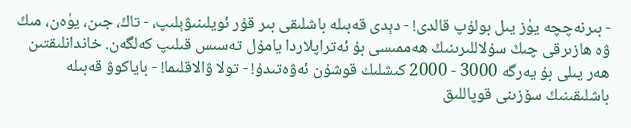- بىرنەچچە يۈز يىل بولۇپ قالدى! - دېدى قەبىلە باشلىقى بىر قۇر ئويلىنىۋېلىپ، - تاڭ، جىن، يۈەن، مىڭ ۋە ھازىرقى چىڭ سۇلاللىرىنىڭ ھەممىسى بۇ ئەتراپلاردا يامۇل تەسىس قىلىپ كەلگەن. خاندانلىقتىن ھەر يىلى بۇ يەرگە 3000 - 2000 كىشلىك قوشۇن ئەۋەتىدۇ! - تولا ۋالاقلىما! - باياكوۋ قەبىلە باشلىقىنىڭ سۆزىنى قوپاللىق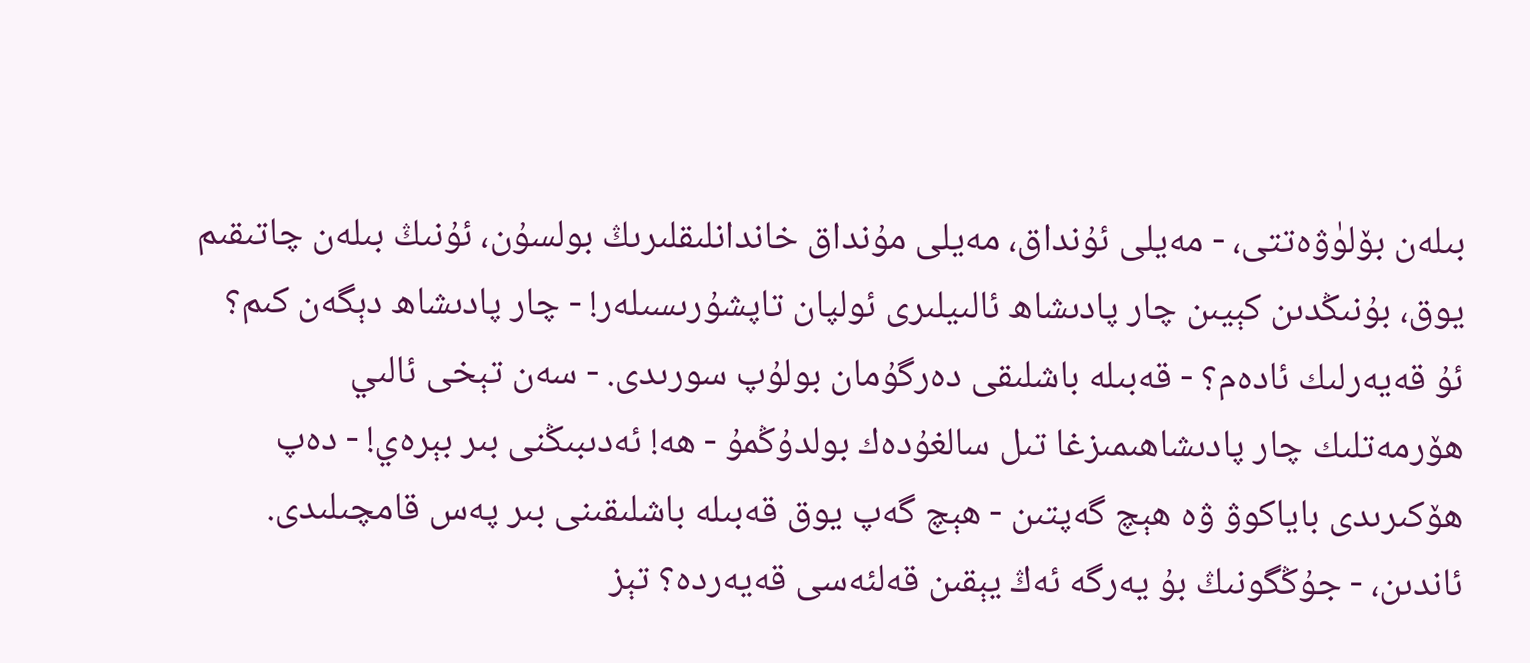بىلەن بۆلۈۋەتتى، - مەيلى ئۇنداق، مەيلى مۇنداق خاندانلىقلىرىڭ بولسۇن، ئۇنىڭ بىلەن چاتىقىم يوق، بۇنىڭدىن كېيىن چار پادىشاھ ئالىيلىرى ئولپان تاپشۇرىسىلەر! - چار پادىشاھ دېگەن كىم؟ ئۇ قەيەرلىك ئادەم؟ - قەبىلە باشلىقى دەرگۇمان بولۇپ سورىدى. - سەن تېخى ئالىي ھۆرمەتلىك چار پادىشاھىمىزغا تىل سالغۇدەك بولدۇڭمۇ - ھە! ئەدىبىڭنى بىر بېرەي! - دەپ ھۆكىرىدى باياكوۋ ۋە ھېچ گەپتىن - ھېچ گەپ يوق قەبىلە باشلىقىنى بىر پەس قامچىلىدى. ئاندىن، - جۇڭگونىڭ بۇ يەرگە ئەڭ يېقىن قەلئەسى قەيەردە؟ تېز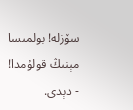سۆزلە! بولمىسا مېنىڭ قولۇمدا! - دېدى.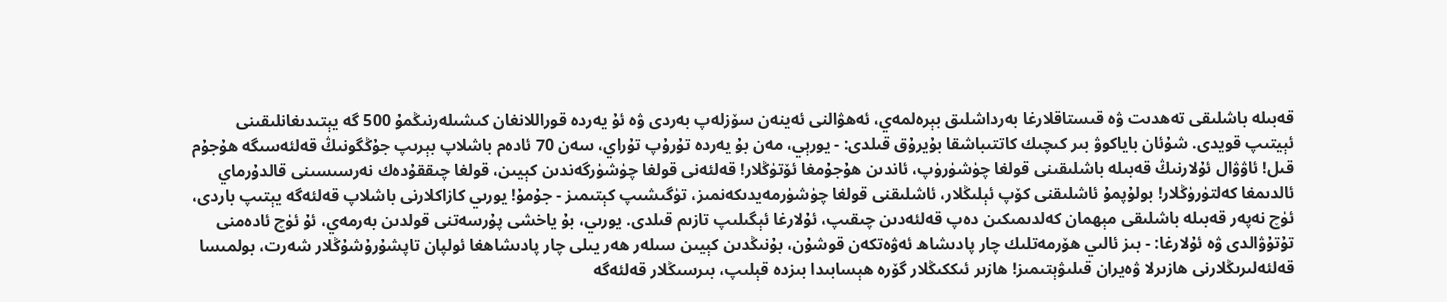قەبىلە باشلىقى تەھدىت ۋە قىستاقلارغا بەرداشلىق بېرەلمەي، ئەھۋالنى ئەينەن سۆزلەپ بەردى ۋە ئۇ يەردە قوراللانغان كىشىلەرنىڭمۇ 500 گە يېتىدىغانلىقىنى ئېيتىپ قويدى. شۇئان باياكوۋ بىر كىچىك كاتتىباشقا بۇيرۇق قىلدى: - يورېي، مەن بۇ يەردە تۇرۇپ تۇراي، سەن 70 ئادەم باشلاپ بېرىپ جۇڭگونىڭ قەلئەسىگە ھۇجۇم قىل! ئاۋۋال ئۇلارنىڭ قەبىلە باشلىقىنى قولغا چۈشۈرۈپ، ئاندىن ھۇجۇمغا ئۆتۈڭلار! قەلئەنى قولغا چۈشۈرگەندىن كېيىن، قولغا چىققۇدەك نەرسىسىنى قالدۇرماي ئالدىمغا كەلتۈرۈڭلار! بولۇپمۇ ئاشلىقنى كۆپ ئېلىڭلار، ئاشلىقنى قولغا چۈشۈرمەيدىكەنمىز، تۈگىشىپ كېتىمىز - جۇمۇ! يورىي كازاكلارنى باشلاپ قەلئەگە يېتىپ باردى، ئۈچ نەپەر قەبىلە باشلىقى مېھمان كەلدىمىكىن دەپ قەلئەدىن چىقىپ، ئۇلارغا ئېگىلىپ تازىم قىلدى. يورىي، بۇ ياخشى پۇرسەتنى قولدىن بەرمەي، ئۇ ئۈچ ئادەمنى تۇتۇۋالدى ۋە ئۇلارغا: - بىز ئالىي ھۆرمەتلىك چار پادىشاھ ئەۋەتكەن قوشۇن، بۇنىڭدىن كېيىن سىلەر ھەر يىلى چار پادىشاھغا ئولپان تاپشۇرۇشۇڭلار شەرت، بولمىسا قەلئەلىرىڭلارنى ھازىرلا ۋەيران قىلىۋېتىمىز! ھازىر ئىككىڭلار گۆرە ھېسابىدا بىزدە قېلىپ، بىرسىڭلار قەلئەگە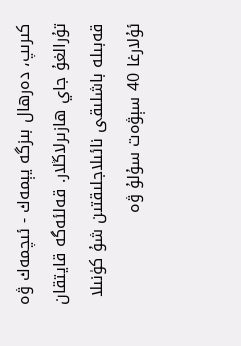كىرىپ، دەرھال بىزگە يېمەك - ئىچمەك ۋە تۇرالغۇ جاي ھازىرلاڭلار. قەلئەگە قايتقان قەبىلە باشلىقى نائىلاجلىقتىن شۇ كۈنىلا ئۇلارغا 40 سېۋەت سۇلۇ ۋە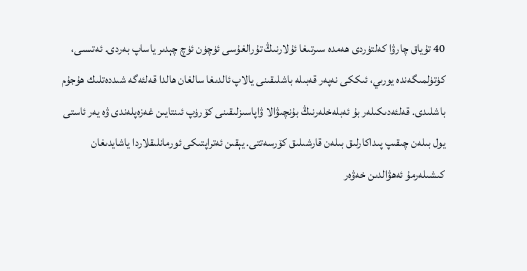40 تۇياق چارۋا كەلتۈردى ھەمدە سىرتىغا ئۇلارنىڭ تۇرالغۇسى ئۈچۈن ئۈچ چېدىر ياساپ بەردى. ئەتىسى، كۈتۈلمىگەندە يورىي، ئىككى نەپەر قەبىلە باشلىقىنى يالاپ ئالدىغا سالغان ھالدا قەلئەگە شىددەتلىك ھۇجۇم باشلىدى. قەلئەدىكىلەر بۇ ئەبلەخلەرنىڭ بۇنچىۋالا ۋاپاسىزلىقىنى كۆرۈپ ئىنتايىن غەزەپلەندى ۋە يەر ئاستى يول بىلەن چىقىپ پىداكارلىق بىلەن قارشىلىق كۆرسەتتى. يېقىن ئەتراپتىكى ئورمانلىقلاردا ياشايدىغان كىشىلەرمۇ ئەھۋالدىن خەۋەر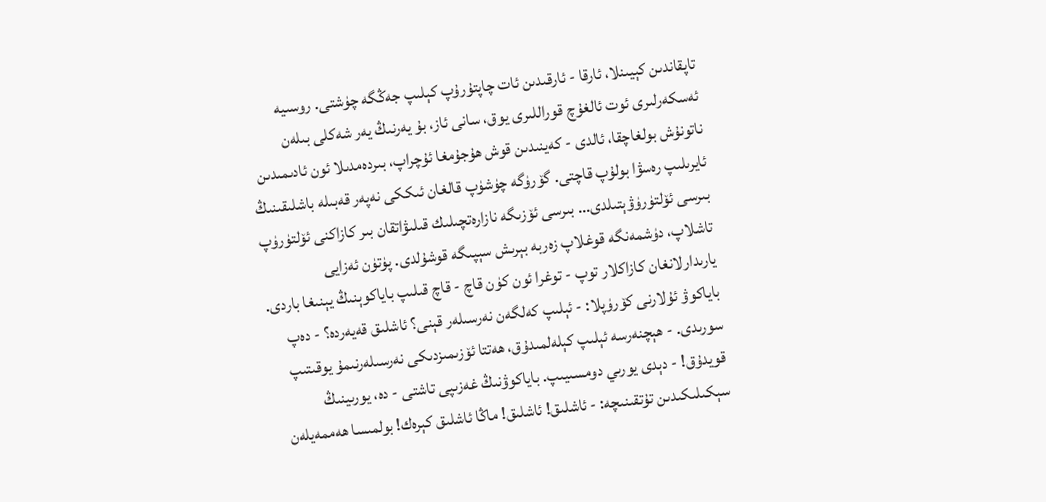تاپقاندىن كېيىنلا، ئارقا - ئارقىدىن ئات چاپتۇرۇپ كېلىپ جەڭگە چۈشتى. روسىيە ئەسكەرلىرى ئوت ئالغۇچ قوراللىرى يوق، سانى ئاز، بۇ يەرنىڭ يەر شەكلى بىلەن ناتونۇش بولغاچقا، ئالدى - كەينىدىن قوش ھۇجۇمغا ئۇچراپ، بىردەمدىلا ئون ئادىمىدىن ئايرىلىپ رەسۋا بولۇپ قاچتى. گۆرۈگە چۈشۈپ قالغان ئىككى نەپەر قەبىلە باشلىقىنىڭ بىرسى ئۆلتۈرۈۋېتىلدى... بىرسى ئۆزىگە نازارەتچىلىك قىلىۋاتقان بىر كازاكنى ئۆلتۈرۈپ تاشلاپ، دۈشمەنگە قوغلاپ زەربە بېرىش سېپىگە قوشۇلدى. پۈتۈن ئەزايى يارىدارلانغان كازاكلار توپ - توغرا ئون كۈن قاچ - قاچ قىلىپ باياكوېنىڭ يېنىغا باردى. باياكوۋ ئۇلارنى كۆرۈپلا: - ئېلىپ كەلگەن نەرسىلەر قېنى؟ ئاشلىق قەيەردە؟ - دەپ سورىدى. - ھېچنەرسە ئېلىپ كېلەلمىدۇق، ھەتتا ئۆزىمىزدىكى نەرسىلەرنىمۇ يوقىتىپ قويدۇق! - دېدى يورىي دومسىيىپ. باياكوۋنىڭ غەزىپى تاشتى - دە، يورىينىڭ سېكىلىكىدىن تۇتقىنىچە: - ئاشلىق! ئاشلىق! ماڭا ئاشلىق كېرەك! بولمىسا ھەممەيلەن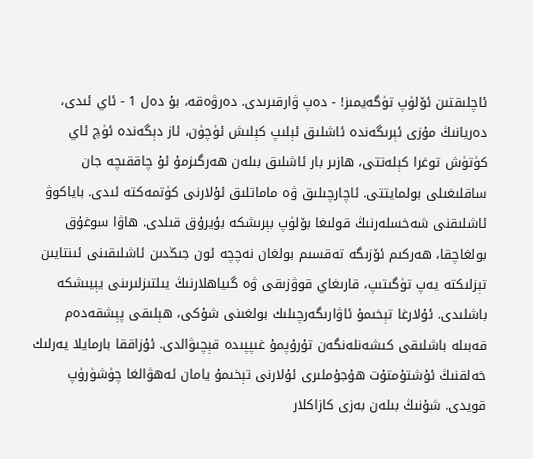ئاچلىقتىن ئۆلۈپ تۈگەيمىز! - دەپ ۋارقىرىدى. دەرۋەقە، بۇ دەل 1 - ئاي ئىدى، دەريانىڭ مۇزى ئېرىگەندە ئاشلىق ئېلىپ كېلىش ئۈچۈن، ئاز دېگەندە ئۈچ ئاي كۈتۈش توغرا كېلەتتى، ھازىر بار ئاشلىق بىلەن ھەرگىزمۇ ئۇ چاققىچە جان ساقلىغىلى بولمايتتى. ئاچارچىلىق ۋە ماماتلىق ئۇلارنى كۈتمەكتە ئىدى. باياكوۋ ئاشلىقنى شەخسلەرنىڭ قولىغا بۆلۈپ بېرىشكە بۇيرۇق قىلدى. ھاۋا سوغۇق بولغاچقا، ھەركىم ئۆزىگە تەقسىم بولغان نەچچە ئون جىڭدىن ئاشلىقىنى ئىنتايىن تېزلىكتە يەپ تۈگىتىپ، قارىغاي قوۋزىقى ۋە گىياھلارنىڭ يىلتىزلىرىنى يېيىشكە باشلىدى. ئۇلارغا تېخىمۇ ئاۋارىگەرچىلىك بولغىنى شۇكى، ھېلىقى پېشقەدەم قەبىلە باشلىقى كىشەنلەنگەن تۇرۇپمۇ غىپپىدە قېچىۋالدى. ئۇزاققا بارمايلا يەرلىك خەلقنىڭ ئۇشتۇمتۇت ھۇجۇملىرى ئۇلارنى تېخىمۇ يامان ئەھۋالغا چۈشۈرۈپ قويدى. شۇنىڭ بىلەن بەزى كازاكلار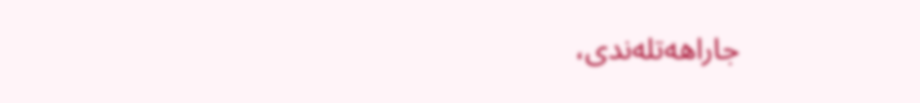جاراھەتلەندى،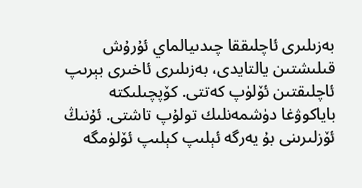بەزىلىرى ئاچلىققا چىدىيالماي ئۇرۇش قىلىشتىن يالتايدى، بەزىلىرى ئاخىرى بېرىپ ئاچلىقتىن ئۆلۈپ كەتتى. كۆپچىلىكتە باياكوۋغا دۈشمەنلىك تولۇپ تاشتى. ئۇنىڭ ئۆزلىرىنى بۇ يەرگە ئېلىپ كېلىپ ئۆلۈمگە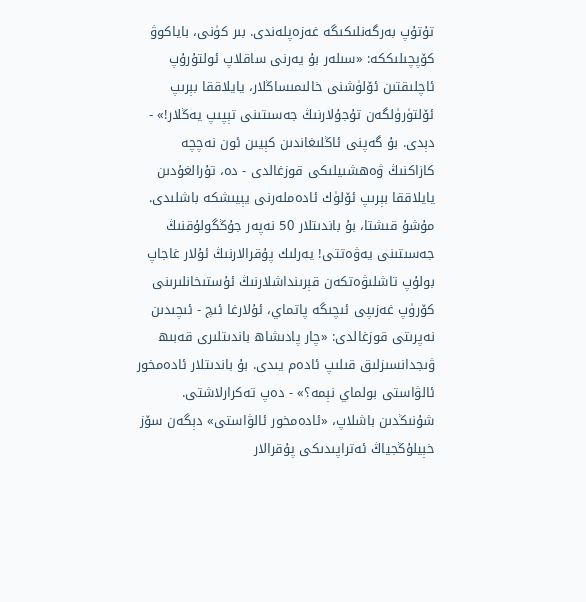تۇتۇپ بەرگەنلىكىگە غەزەپلەندى. بىر كۈنى، باياكوۋ كۆپچىلىككە: «سىلەر بۇ يەرنى ساقلاپ ئولتۇرۇپ ئاچلىقتىن ئۆلۈشنى خالىمىساڭلار، يايلاققا بېرىپ ئۆلتۈرۈلگەن تۇجۇلارنىڭ جەسىتىنى تېپىپ يەڭلار!» - دېدى. بۇ گەپنى ئاڭلىغاندىن كېيىن ئون نەچچە كازاكنىڭ ۋەھشىيلىكى قوزغالدى - دە، تۇرالغۇدىن يايلاققا بېرىپ ئۆلۈك ئادەملەرنى يېيىشكە باشلىدى. مۇشۇ قىشتا، بۇ باندىتلار 50 نەپەر جۇڭگولۇقنىڭ جەسىتىنى يەۋەتتى! يەرلىك پۇقرالارنىڭ ئۇلار غاجاپ بولۇپ تاشلىۋەتكەن قېرىنداشلارنىڭ ئۇستىخانلىرىنى كۆرۈپ غەزىپى ئىچىگە پاتماي، ئۇلارغا ئىچ - ئىچىدىن نەپرىتى قوزغالدى: «چار پادىشاھ باندىتلىرى قەبىھ ۋىجدانسىزلىق قىلىپ ئادەم يىدى. بۇ باندىتلار ئادەمخور ئالۋاستى بولماي نېمە؟» - دەپ تەكرارلاشتى. شۇنىڭدىن باشلاپ، «ئادەمخور ئالۋاستى» دېگەن سۆز خېيلۇڭجياڭ ئەتراپىدىكى پۇقرالار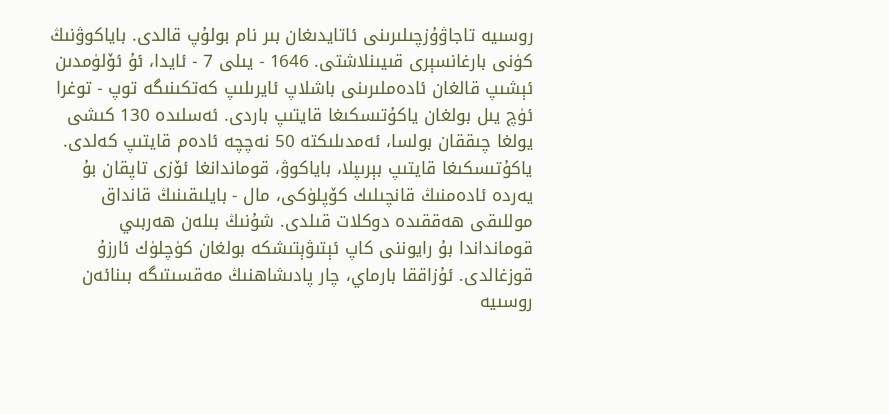روسىيە تاجاۋۇزچىلىرىنى ئاتايدىغان بىر نام بولۇپ قالدى. باياكوۋنىڭ كۈنى بارغانسېرى قىيىنلاشتى. 1646 - يىلى 7 - ئايدا، ئۇ ئۆلۈمدىن ئېشىپ قالغان ئادەملىرىنى باشلاپ ئايرىلىپ كەتكىنىگە توپ - توغرا ئۈچ يىل بولغان ياكۇتىسكىغا قايتىپ باردى. ئەسلىدە 130 كىشى يولغا چىققان بولسا، ئەمدىلىكتە 50 نەچچە ئادەم قايتىپ كەلدى. ياكۇتىسكىغا قايتىپ بېرىپلا، باياكوۋ، قوماندانغا ئۆزى تاپقان بۇ يەردە ئادەمنىڭ قانچىلىك كۆپلۈكى، مال - بايلىقىنىڭ قانداق موللىقى ھەققىدە دوكلات قىلدى. شۇنىڭ بىلەن ھەربىي قومانداندا بۇ رايوننى كاپ ئېتىۋېتىشكە بولغان كۈچلۈك ئارزۇ قوزغالدى. ئۇزاققا بارماي، چار پادىشاھنىڭ مەقسىتىگە بىنائەن روسىيە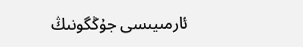ئارمىيىسى جۇڭگونىڭ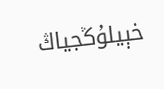خېيلۇڭجياڭ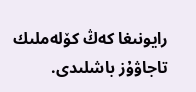رايونىغا كەڭ كۆلەملىك تاجاۋۇز باشلىدى.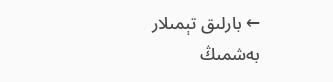← بارلىق تېمىلار بەشمىڭ